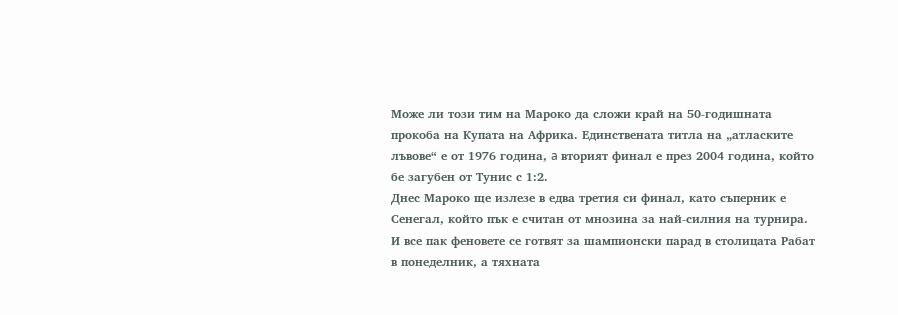Може ли този тим на Мароко да сложи край на 50-годишната прокоба на Купата на Африка. Единствената титла на „атласките лъвове“ е от 1976 година, a вторият финал е през 2004 година, който бе загубен от Тунис с 1:2.
Днес Мароко ще излезе в едва третия си финал, като съперник е Сенегал, който пък е считан от мнозина за най-силния на турнира. И все пак феновете се готвят за шампионски парад в столицата Рабат в понеделник, а тяхната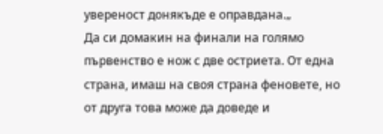увереност донякъде е оправдана.„
Да си домакин на финали на голямо първенство е нож с две остриета. От една страна, имаш на своя страна феновете, но от друга това може да доведе и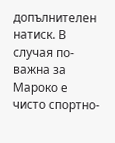допълнителен натиск. В случая по-важна за Мароко е чисто спортно-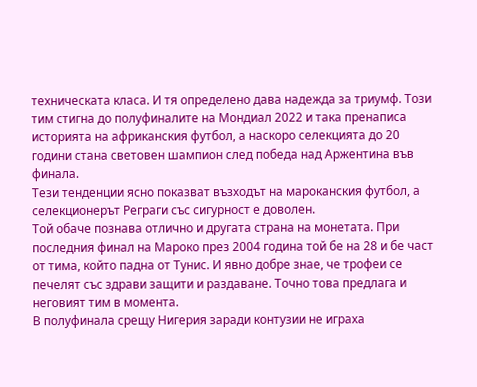техническата класа. И тя определено дава надежда за триумф. Този тим стигна до полуфиналите на Мондиал 2022 и така пренаписа историята на африканския футбол, а наскоро селекцията до 20 години стана световен шампион след победа над Аржентина във финала.
Тези тенденции ясно показват възходът на мароканския футбол, а селекционерът Реграги със сигурност е доволен.
Той обаче познава отлично и другата страна на монетата. При последния финал на Мароко през 2004 година той бе на 28 и бе част от тима, който падна от Тунис. И явно добре знае, че трофеи се печелят със здрави защити и раздаване. Точно това предлага и неговият тим в момента.
В полуфинала срещу Нигерия заради контузии не играха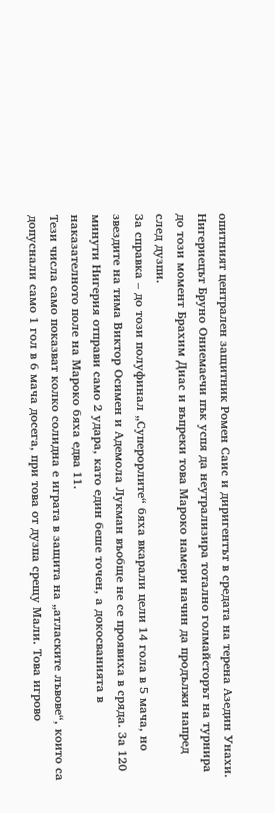опитният централен защитник Ромен Саис и диригентът в средата на терена Азедин Унахи. Нигериецът Бруно Ониемаечи пък успя да неутрализира тотално голмайсторът на турнира до този момент Брахим Диас и въпреки това Мароко намери начин да продължи напред след дузпи.
За справка – до този полуфинал „Суперорлите“ бяха вкарали цели 14 гола в 5 мача, но звездите на тима Виктор Осимен и Адемола Лукман въобще не се проявиха в сряда. За 120 минути Нигерия отправи само 2 удара, като един беше точен, а докосванията в наказателното поле на Мароко бяха едва 11.
Тези числа само показват колко солидна е играта в защита на „атласките лъвове“, които са допуснали само 1 гол в 6 мача досега, при това от дузпа срещу Мали. Това игрово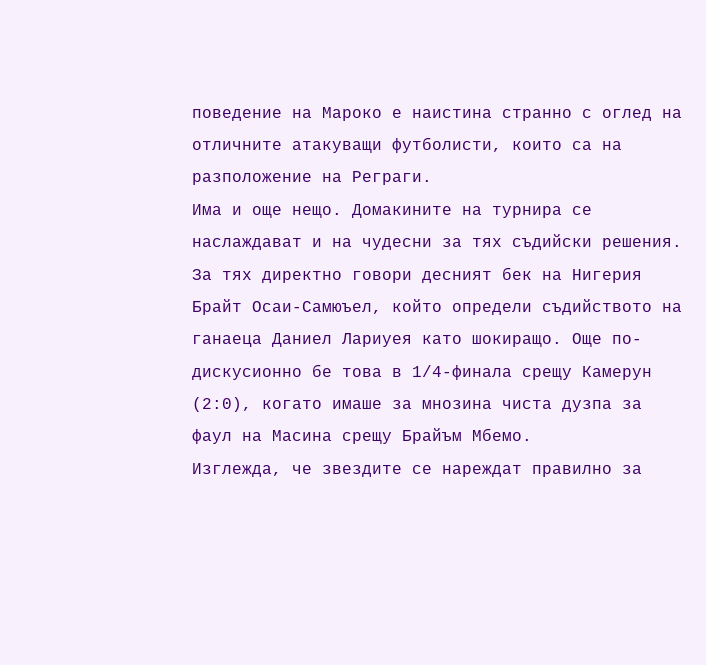поведение на Мароко е наистина странно с оглед на отличните атакуващи футболисти, които са на разположение на Реграги.
Има и още нещо. Домакините на турнира се наслаждават и на чудесни за тях съдийски решения. За тях директно говори десният бек на Нигерия Брайт Осаи-Самюъел, който определи съдийството на ганаеца Даниел Лариуея като шокиращо. Още по-дискусионно бе това в 1/4-финала срещу Камерун (2:0), когато имаше за мнозина чиста дузпа за фаул на Масина срещу Брайъм Мбемо.
Изглежда, че звездите се нареждат правилно за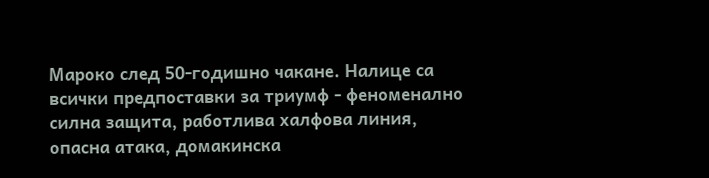Мароко след 50-годишно чакане. Налице са всички предпоставки за триумф - феноменално силна защита, работлива халфова линия, опасна атака, домакинска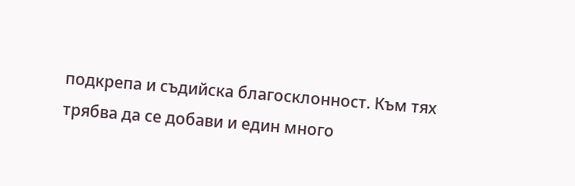подкрепа и съдийска благосклонност. Към тях трябва да се добави и един много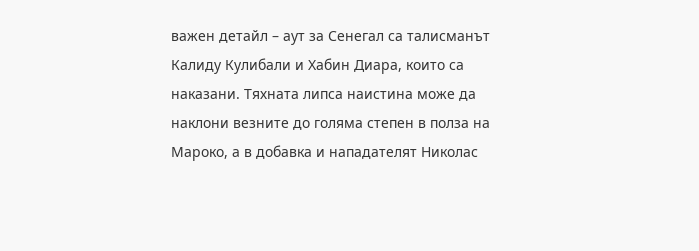важен детайл – аут за Сенегал са талисманът Калиду Кулибали и Хабин Диара, които са наказани. Тяхната липса наистина може да наклони везните до голяма степен в полза на Мароко, а в добавка и нападателят Николас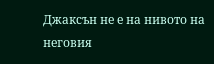Джаксън не е на нивото на неговия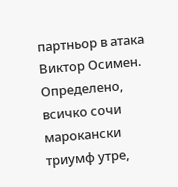партньор в атака Виктор Осимен.
Определено, всичко сочи марокански триумф утре,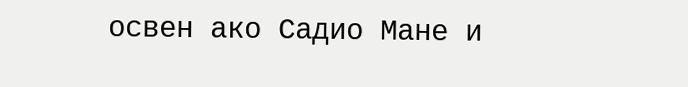освен ако Садио Мане и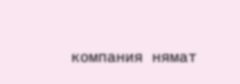компания нямат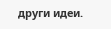други идеи.